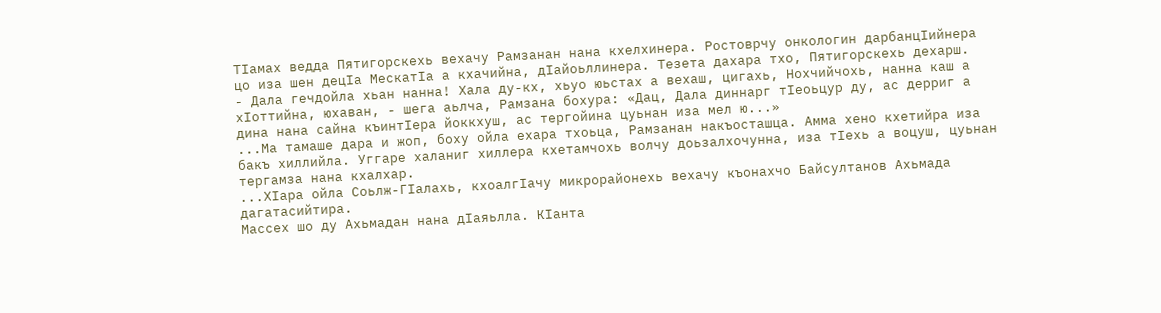ТIамах ведда Пятигорскехь вехачу Рамзанан нана кхелхинера. Ростоврчу онкологин дарбанцIийнера цо иза шен децIа МескатIа а кхачийна, дIайоьллинера. Тезета дахара тхо, Пятигорскехь дехарш.
- Дала гечдойла хьан нанна! Хала ду-кх, хьуо юьстах а вехаш, цигахь, Нохчийчохь, нанна каш а хIоттийна, юхаван, - шега аьлча, Рамзана бохура: «Дац, Дала диннарг тIеоьцур ду, ас дерриг а дина нана сайна къинтIера йоккхуш, ас тергойина цуьнан иза мел ю...»
...Ма тамаше дара и жоп, боху ойла ехара тхоьца, Рамзанан накъосташца. Амма хено кхетийра иза бакъ хиллийла. Уггаре халаниг хиллера кхетамчохь волчу доьзалхочунна, иза тIехь а воцуш, цуьнан тергамза нана кхалхар.
...ХIара ойла Соьлж-ГIалахь, кхоалгIачу микрорайонехь вехачу къонахчо Байсултанов Ахьмада дагатасийтира.
Массех шо ду Ахьмадан нана дIаяьлла. КIанта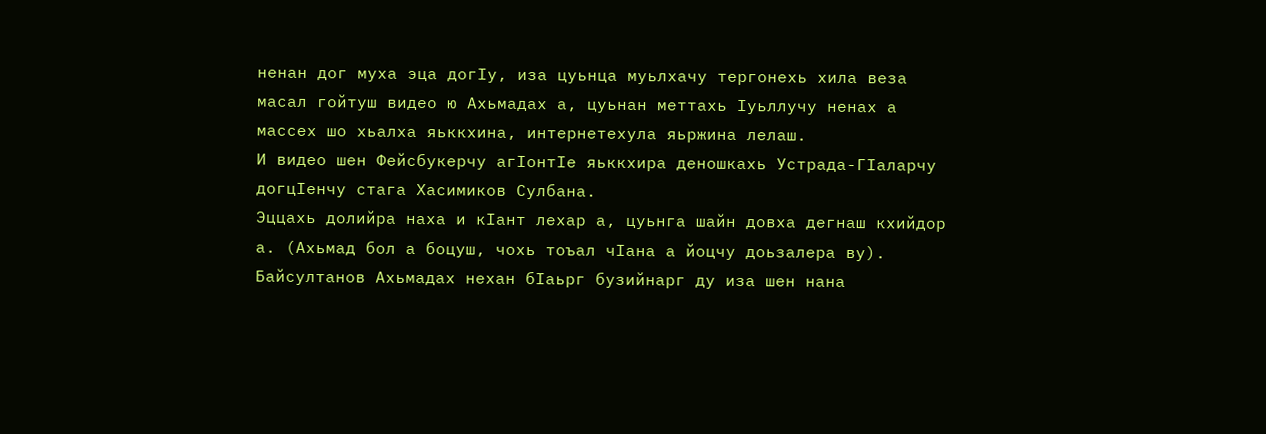ненан дог муха эца догIу, иза цуьнца муьлхачу тергонехь хила веза масал гойтуш видео ю Ахьмадах а, цуьнан меттахь Iуьллучу ненах а массех шо хьалха яьккхина, интернетехула яьржина лелаш.
И видео шен Фейсбукерчу агIонтIе яьккхира деношкахь Устрада-ГIаларчу догцIенчу стага Хасимиков Сулбана.
Эццахь долийра наха и кIант лехар а, цуьнга шайн довха дегнаш кхийдор а. (Ахьмад бол а боцуш, чохь тоъал чIана а йоцчу доьзалера ву).
Байсултанов Ахьмадах нехан бIаьрг бузийнарг ду иза шен нана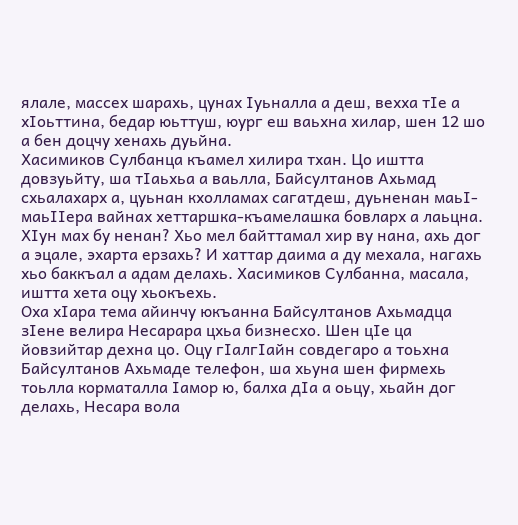ялале, массех шарахь, цунах Iуьналла а деш, вехха тIе а хIоьттина, бедар юьттуш, юург еш ваьхна хилар, шен 12 шо а бен доцчу хенахь дуьйна.
Хасимиков Сулбанца къамел хилира тхан. Цо иштта довзуьйту, ша тIаьхьа а ваьлла, Байсултанов Ахьмад схьалахарх а, цуьнан кхолламах сагатдеш, дуьненан маьI-маьIIера вайнах хеттаршка-къамелашка бовларх а лаьцна.
ХIун мах бу ненан? Хьо мел байттамал хир ву нана, ахь дог а эцале, эхарта ерзахь? И хаттар даима а ду мехала, нагахь хьо баккъал а адам делахь. Хасимиков Сулбанна, масала, иштта хета оцу хьокъехь.
Оха хIара тема айинчу юкъанна Байсултанов Ахьмадца зIене велира Несарара цхьа бизнесхо. Шен цIе ца йовзийтар дехна цо. Оцу гIалгIайн совдегаро а тоьхна Байсултанов Ахьмаде телефон, ша хьуна шен фирмехь тоьлла корматалла Iамор ю, балха дIа а оьцу, хьайн дог делахь, Несара вола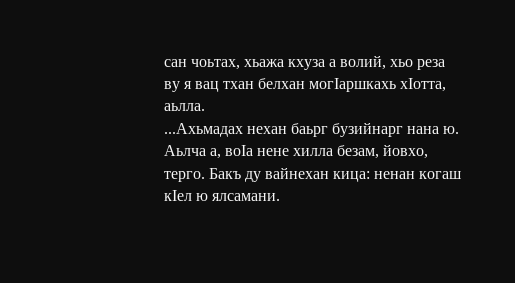сан чоьтах, хьажа кхуза а волий, хьо реза ву я вац тхан белхан могIаршкахь хIотта, аьлла.
...Ахьмадах нехан баьрг бузийнарг нана ю. Аьлча а, воIа нене хилла безам, йовхо, терго. Бакъ ду вайнехан кица: ненан когаш кIел ю ялсамани.